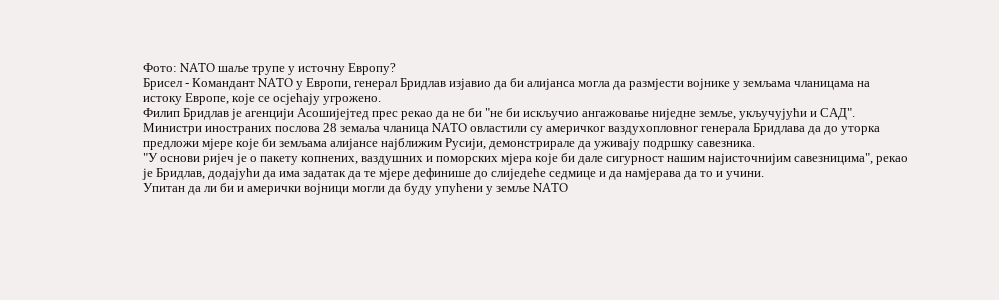Фото: NATO шаље трупе у источну Европу?
Брисел - Командант NATO у Европи, генерал Бридлав изјавио да би алијанса могла да размjести војнике у земљама чланицама на истоку Европе, које се осјећају угрожено.
Филип Бридлав је агенцији Асошијејтед прес рекао да не би "не би искључио ангажовање ниједне земље, укључујући и САД".
Министри иностраних послова 28 земаља чланица NATO овластили су америчког ваздухопловног генерала Бридлава да до уторка предложи мјере које би земљама алијансе најближим Русији, демонстрирале да уживају подршку савезника.
"У основи ријеч је о пакету копнених, ваздушних и поморских мјера које би дале сигурност нашим најисточнијим савезницима", рекао је Бридлав, додајући да има задатак да те мјере дефинише до слиједеће седмице и да намјерава да то и учини.
Упитан да ли би и амерички војници могли да буду упућени у земље NATO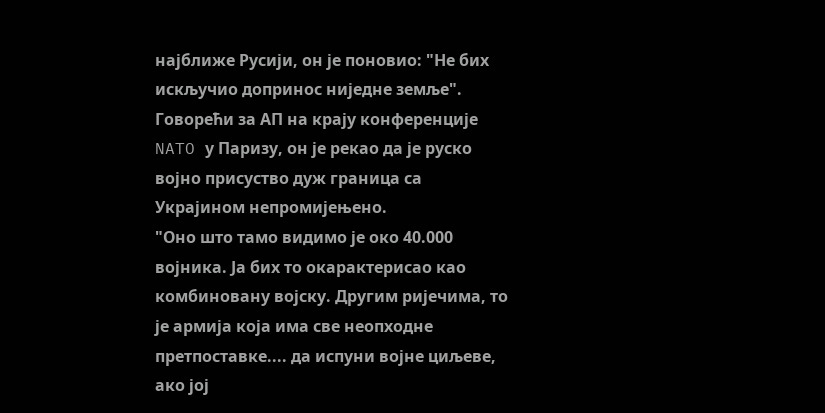најближе Русији, он је поновио: "Не бих искључио допринос ниједне земље".
Говорећи за АП на крају конференције NATO у Паризу, он је рекао да је руско војно присуство дуж граница са Украјином непромијењено.
"Оно што тамо видимо је око 40.000 војника. Ја бих то окарактерисао као комбиновану војску. Другим ријечима, то је армија која има све неопходне претпоставке.... да испуни војне циљеве, ако јој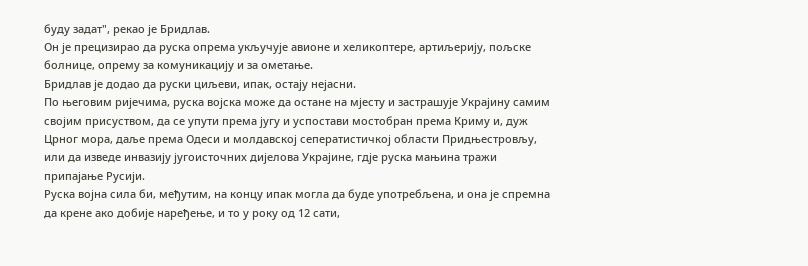буду задат", рекао је Бридлав.
Он је прецизирао да руска опрема укључује авионе и хеликоптере, артиљерију, пољске болнице, опрему за комуникацију и за ометање.
Бридлав је додао да руски циљеви, ипак, остају нејасни.
По његовим ријечима, руска војска може да остане на мјесту и застрашује Украјину самим својим присуством, да се упути према југу и успостави мостобран према Криму и, дуж Црног мора, даље према Одеси и молдавској сеператистичкој области Придњестровљу, или да изведе инвазију југоисточних дијелова Украјине, гдје руска мањина тражи припајање Русији.
Руска војна сила би, међутим, на концу ипак могла да буде употребљена, и она је спремна да крене ако добије наређење, и то у року од 12 сати,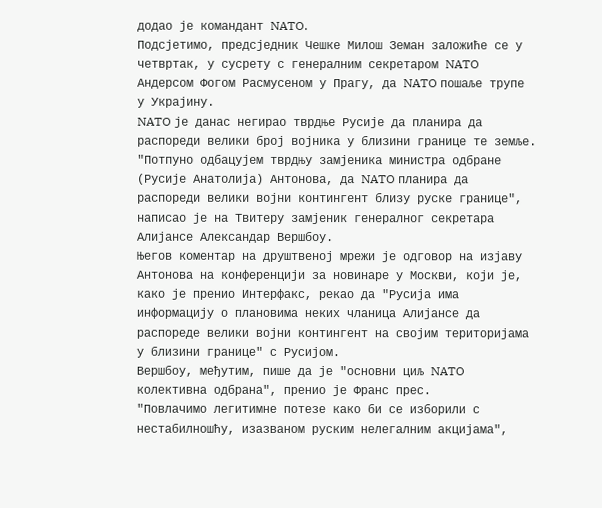додао је командант NATO.
Подсјетимо, предсједник Чешке Милош Земан заложиће се у четвртак, у сусрету с генералним секретаром NATO Андерсом Фогом Расмусеном у Прагу, да NATO пошаље трупе у Украјину.
NATO је данас негирао тврдње Русије да планира да распореди велики број војника у близини границе те земље.
"Потпуно одбацујем тврдњу замјеника министра одбране (Русије Анатолија) Антонова, да NATO планира да распореди велики војни контингент близу руске границе", написао је на Твитеру замјеник генералног секретара Алијансе Александар Вершбоу.
Његов коментар на друштвеној мрежи је одговор на изјаву Антонова на конференцији за новинаре у Москви, који је, како је пренио Интерфакс, рекао да "Русија има информацију о плановима неких чланица Алијансе да распореде велики војни контингент на својим територијама у близини границе" с Русијом.
Вершбоу, међутим, пише да је "основни циљ NATO колективна одбрана", пренио је Франс прес.
"Повлачимо легитимне потезе како би се изборили с нестабилношћу, изазваном руским нелегалним акцијама",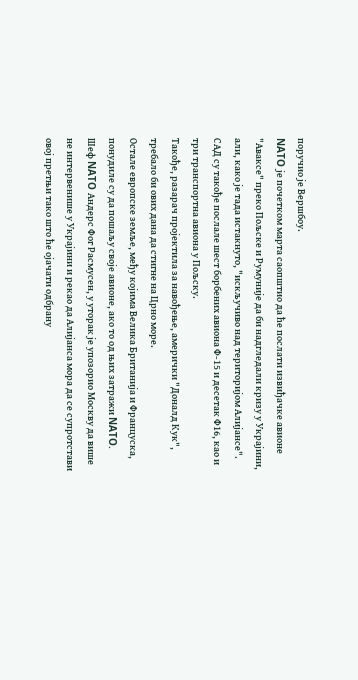поручио је Вершбоу.
NATO је почетком марта саопштио да ће послати извиђачке авионе "Аваксе" преко Пољске и Румуније да би надгледали кризу у Украјини, али, како је тада истакнуто, "искључиво над територијом Алијансе".
САД су такође послале шест борбених авиона Ф-15 и десетак Ф16, као и три транспортна авиона у Пољску.
Такође, разарач пројектила за навођење, амерички "Доналд Кук", требало би ових дана да стигне на Црно море.
Остале европске земље, међу којима Велика Британија и Француска, понудиле су да пошаљу своје авионе, ако то од њих затражи NATO.
Шеф NATO Андерс Фог Расмусен, у уторак је упозорио Москву да више не интервенише у Украјини и рекао да Алијанса мора да се супротстави овој претњи тако што ће ојачати одбрану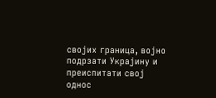својих граница, војно подрзати Украјину и преиспитати свој однос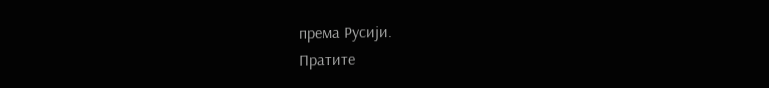према Русији.
Пратите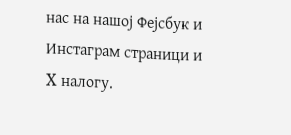нас на нашој Фејсбук и Инстаграм страници и X налогу.